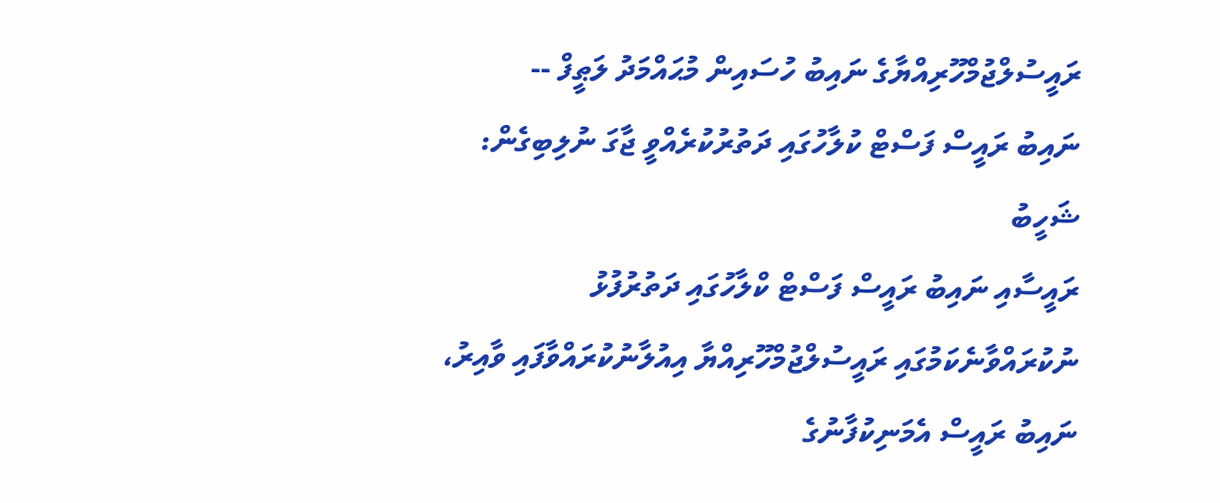ރައީސުލްޖުމްހޫރިއްޔާގެ ނައިބު ހުސައިން މުޙައްމަދު ލަޠީފް --
ނައިބު ރައީސް ފަސްޓް ކުލާހުގައި ދަތުރުކުރެއްވީ ޖާގަ ނުލިބިގެން: ޝަހީބު
ރައީސާއި ނައިބު ރައީސް ފަސްޓް ކްލާހުގައި ދަތުރުފުޅު ނުކުރައްވާނެކަމުގައި ރައީސުލްޖުމްހޫރިއްޔާ އިއުލާނުކުރައްވާފައި ވާއިރު، ނައިބު ރައީސް އެމަނިކުފާނުގެ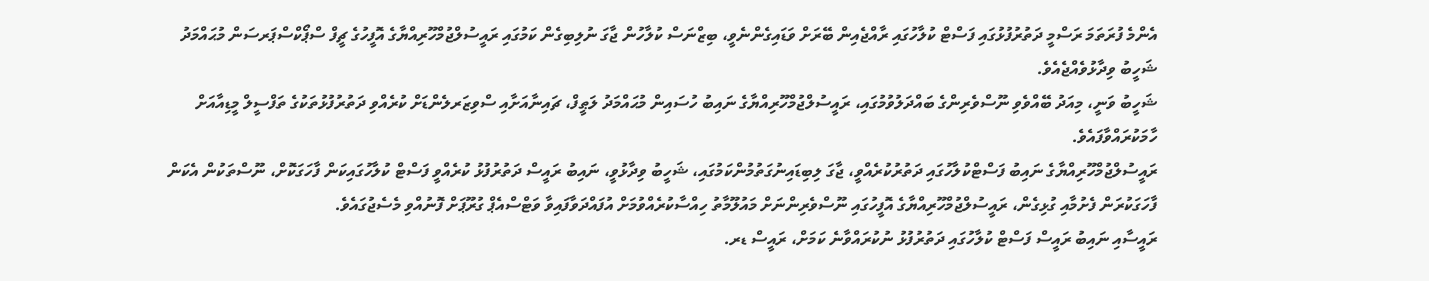އެންމެ ފުރަތަމަ ރަސްމީ ދަތުރުފުޅުގައި ފަސްޓް ކުލާހުގައި ރާއްޖެއިން ބޭރަށް ވަޑައިގެންނެވީ، ބިޒްނަސް ކުލާހުން ޖާގަ ނުލިބިގެން ކަމުގައި ރައީސުލްޖުމްހޫރިއްޔާގެ އޮފީހުގެ ޗީފް ސްޕޯކްސްޕަރސަން މުޙައްމަދު ޝަހީބު ވިދާޅުވެއްޖެއެވެ.
ޝަހީބު ވަނީ، މިއަދު ބޭއްވެވި ނޫސްވެރިންގެ ބައްދަލުވުމުގައި، ރައީސުލްޖުމްހޫރިއްޔާގެ ނައިބު ހުސައިން މުޙައްމަދު ލަޠީފް، ޗައިނާއަށާއި ސްވިޒަރލެންޑަށް ކުރެއްވި ދަތުރުފުޅުތަކުގެ ތަފްސީލް މީޑިއާއަށް ހާމަކުރައްވާފައެވެ.
ރައީސުލްޖުމްހޫރިއްޔާގެ ނައިބު ފަސްޓްކުލާހުގައި ދަތުރުކުރެއްވީ، ޖާގަ ލިބިޑައިނުގަތުމުންކަމުގައި، ޝަހީބު ވިދާޅުވީ، ނައިބު ރައީސް ދަތުރުފުޅު ކުރެއްވީ ފަސްޓް ކުލާހުގައިކަން ފާހަގަކޮށް، ނޫސްތަކުން އެކަން ފާހަގަކުރަން ފެށުމާއި ގުޅިގެން، ރައީސުލްޖުމްހޫރިއްޔާގެ އޮފީހުގައި ނޫސްވެރިންނަށް މައުލޫމާތު ހިއްސާކުރެއްވުމަށް އުފައްދަވާފައިވާ ވަޓްސްއެޕް ގުރޫޕަށް ފޮނުއްވި މެސެޖުގައެވެ.
ރައީސާއި ނައިބު ރައީސް ފަސްޓް ކުލާހުގައި ދަތުރުފުޅު ނުކުރައްވާނެ ކަމަށް، ރައީސް ޑރ.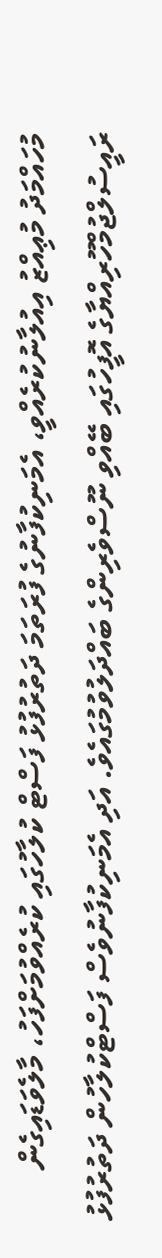މުހައްމަދު މުޢިއްޒު އިއުލާނުކުރެއްވީ، އެމަނިކުފާނުގެ ފުރަތަމަ ދަތުރުފުޅު ފަސްޓް ކުލާހުގައި ކުރެއްވުމަށްފަހު، މާލެވަޑައިގެން ރައީސުލްޖުމްހޫރިއްޔާގެ އޮފީހުގައި ބޭއްވި ނޫސްވެރިންގެ ބައްދަލުވުމުގައެވެ. އަދި އެމަނިކުފާނުވެސް ފަސްޓްކުލާހުން ދަތުރުފުޅު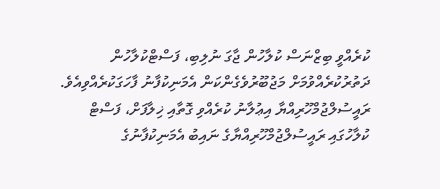ކުރެއްވީ ބިޒްނަސް ކުލާހުން ޖާގަ ނުލިބި، ފަސްޓްކުލާހުން ދަތުރުކުރެއްވުމަށް މަޖުބޫރުވެގެންކަން އެމަނިކުފާނު ފާހަގަކުރެއްވިއެވެ.
ރައީސުލްޖުމްހޫރިއްޔާ އިޢުލާނު ކުރެއްވި ގޮތާއި ޚިލާފަށް، ފަސްޓް ކުލާހުގައި ރައީސުލްޖުމްހޫރިއްޔާގެ ނައިބު އެމަނިކުފާނުގެ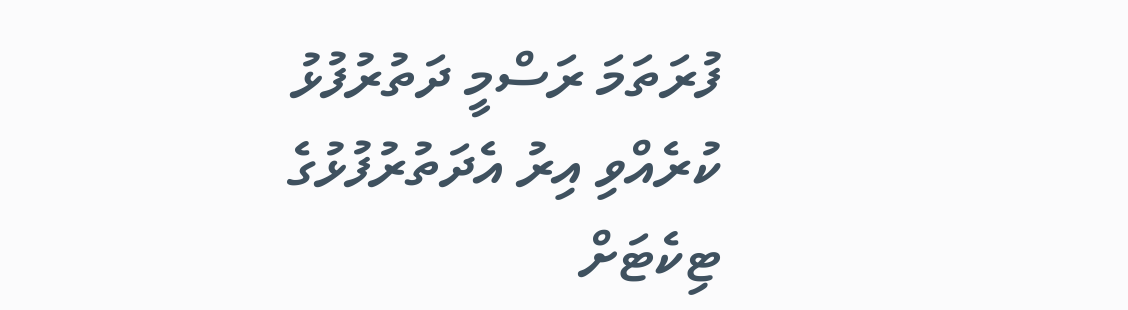ފުރަތަމަ ރަސްމީ ދަތުރުފުޅު ކުރެއްވި އިރު އެދަތުރުފުޅުގެ ޓިކެޓަށް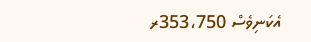އެކަނިވެސް 353،750ރ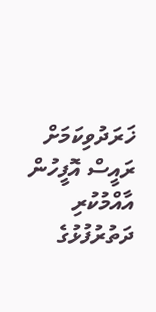ޚަރަދުވިކަމަށް ރައީސް އޮފީހުން އާއްމުކުރި ދަތުރުފުޅުގެ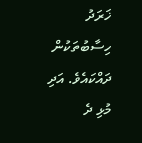ޚަރަދު ހިސާބުތަކުން ދައްކައެވެ. އަދި މުޅި ދެ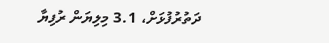ދަތުރުފުޅަށް، 3.1 މިލިޔަން ރުފިޔާ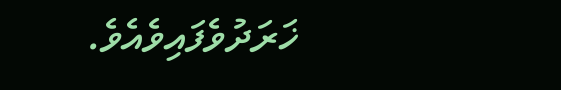ޚަރަދުވެފައިވެއެވެ.